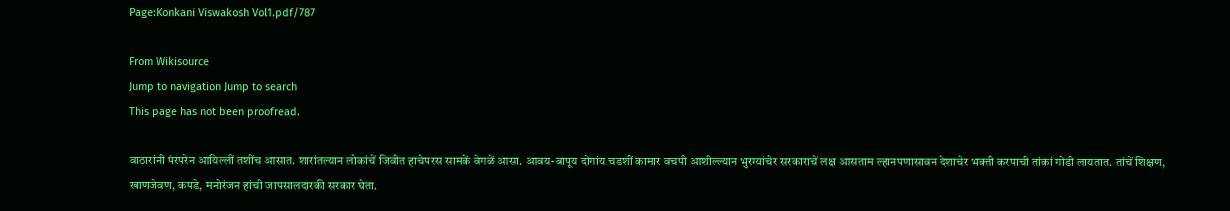Page:Konkani Viswakosh Vol1.pdf/787

From Wikisource
Jump to navigation Jump to search
This page has not been proofread.

वाठारांनी पंरपरेन आयिल्लीं तशींच आसात. शारांतल्यान लोकांचें जिवीत हाचेपरस सामकें वेगळें आसा. आवय-बापूय दोगांय चडशीं कामार वचपी आशील्ल्यान भुरग्यांचेर सरकाराचें लक्ष आसताम ल्हानपणासावन देशाचेर भक्ती करपाची तांकां गोडी लायतात. तांचें शिक्षण, खाणजेवण, कपडे, मनोरंजन हांची जापसालदारकी सरकार घेता.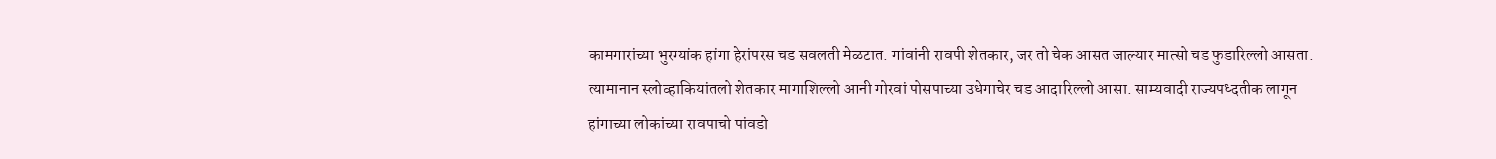कामगारांच्या भुरग्यांक हांगा हेरांपरस चड सवलती मेळटात. गांवांनी रावपी शेतकार, जर तो चेक आसत जाल्यार मात्सो चड फुडारिल्लो आसता. त्यामानान स्लोव्हाकियांतलो शेतकार मागाशिल्लो आनी गोरवां पोसपाच्या उधेगाचेर चड आदारिल्लो आसा. साम्यवादी राज्यपध्दतीक लागून हांगाच्या लोकांच्या रावपाचो पांवडो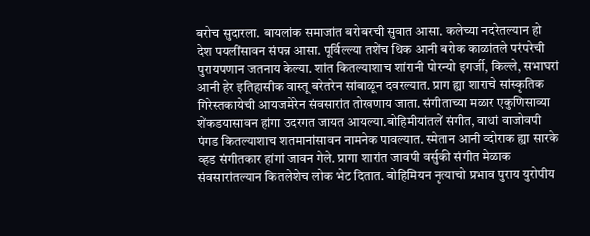बरोच सुदारला. बायलांक समाजांत बरोबरची सुवात आसा. कलेच्या नदरेतल्यान हो देश पयलींसावन संपन्न आसा. पूर्विल्ल्या तशेंच थिक आनी बरोक काळांतले परंपरेची पुरायपणान जतनाय केल्या. शांत कितल्याशाच शांरानी पोरन्यो इगर्जी, किल्ले, सभाघरां आनी हेर इतिहासीक वास्तू बरेतरेन सांबाळून दवरल्यात. प्राग ह्या शाराचे सांस्कृतिक गिरेस्तकायेची आयजमेरेन संवसारांत तोखणाय जाता. संगीताच्या मळार एकुणिसाव्या शेंकडयासावन हांगा उदरगत जायत आयल्या.बोहिमीयांतलें संगीत, वाधां वाजोवपी पंगड कितल्याशाच शतमानांसावन नामनेक पावल्यात. स्मेतान आनी व्दोराक ह्या सारके व्हड संगीतकार हांगां जावन गेले. प्रागा शारांत जावपी वर्सुकी संगीत मेळाक संवसारांतल्यान कितलेशेच लोक भेट दितात. बोहिमियन नृत्याचो प्रभाव पुराय युरोपीय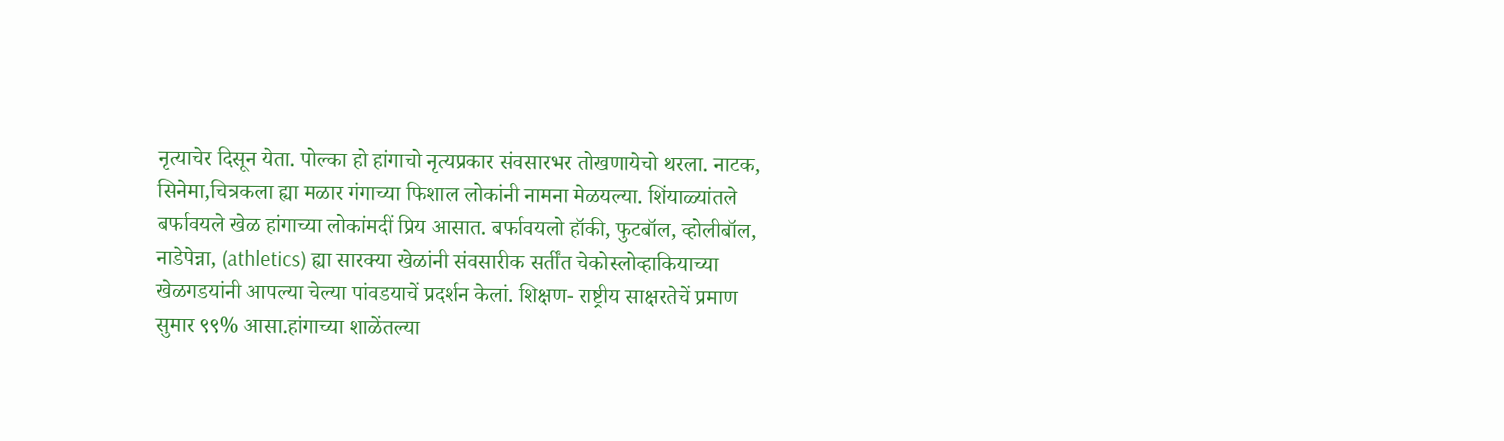नृत्याचेर दिसून येता. पोल्का हो हांगाचो नृत्यप्रकार संवसारभर तोखणायेचो थरला. नाटक, सिनेमा,चित्रकला ह्या मळार गंगाच्या फिशाल लोकांनी नामना मेळयल्या. शिंयाळ्यांतले बर्फावयले खेळ हांगाच्या लोकांमदीं प्रिय आसात. बर्फावयलो हॉकी, फुटबॉल, व्होलीबॉल, नाडेपेन्ना, (athletics) ह्या सारक्या खेळांनी संवसारीक सर्तींत चेकोस्लोव्हाकियाच्या खेळगडयांनी आपल्या चेल्या पांवडयाचें प्रदर्शन केलां. शिक्षण- राष्ट्रीय साक्षरतेचें प्रमाण सुमार ९९% आसा.हांगाच्या शाळेंतल्या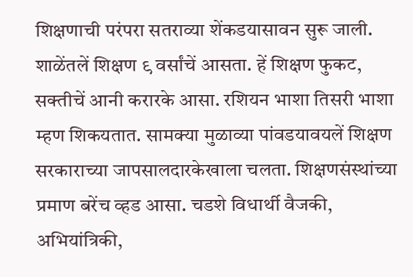शिक्षणाची परंपरा सतराव्या शेंकडयासावन सुरू जाली. शाळेंतलें शिक्षण ९ वर्सांचें आसता. हें शिक्षण फुकट, सक्तीचें आनी करारके आसा. रशियन भाशा तिसरी भाशा म्हण शिकयतात. सामक्या मुळाव्या पांवडयावयलें शिक्षण सरकाराच्या जापसालदारकेखाला चलता. शिक्षणसंस्थांच्या प्रमाण बरेंच व्हड आसा. चडशे विधार्थी वैजकी, अभियांत्रिकी,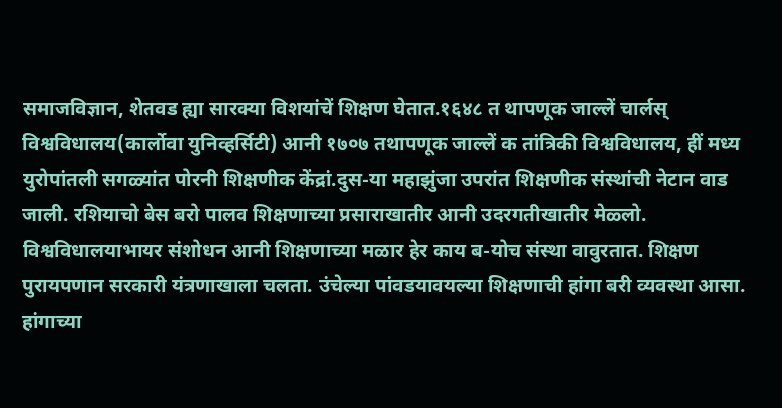समाजविज्ञान, शेतवड ह्या सारक्या विशयांचें शिक्षण घेतात.१६४८ त थापणूक जाल्लें चार्लस् विश्वविधालय(कार्लोवा युनिव्हर्सिटी) आनी १७०७ तथापणूक जाल्लें क तांत्रिकी विश्वविधालय, हीं मध्य युरोपांतली सगळ्यांत पोरनी शिक्षणीक केंद्रां.दुस-या महाझुंजा उपरांत शिक्षणीक संस्थांची नेटान वाड जाली. रशियाचो बेस बरो पालव शिक्षणाच्या प्रसाराखातीर आनी उदरगतीखातीर मेळ्लो. विश्वविधालयाभायर संशोधन आनी शिक्षणाच्या मळार हेर काय ब-योच संस्था वावुरतात. शिक्षण पुरायपणान सरकारी यंत्रणाखाला चलता. उंचेल्या पांवडयावयल्या शिक्षणाची हांगा बरी व्यवस्था आसा. हांगाच्या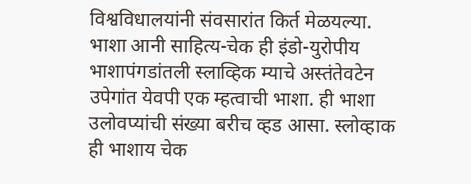विश्वविधालयांनी संवसारांत किर्त मेळयल्या. भाशा आनी साहित्य-चेक ही इंडो-युरोपीय भाशापंगडांतली स्लाव्हिक म्याचे अस्तंतेवटेन उपेगांत येवपी एक म्हत्वाची भाशा. ही भाशा उलोवप्यांची संख्या बरीच व्हड आसा. स्लोव्हाक ही भाशाय चेक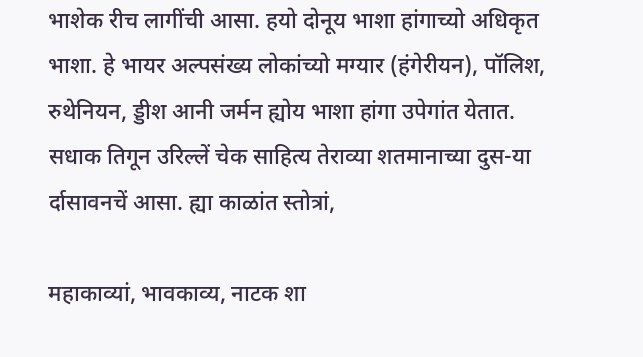भाशेक रीच लागींची आसा. हयो दोनूय भाशा हांगाच्यो अधिकृत भाशा. हे भायर अल्पसंख्य लोकांच्यो मग्यार (हंगेरीयन), पॉलिश, रुथेनियन, ड्डीश आनी जर्मन ह्योय भाशा हांगा उपेगांत येतात. सधाक तिगून उरिल्लें चेक साहित्य तेराव्या शतमानाच्या दुस-या र्दासावनचें आसा. ह्या काळांत स्तोत्रां,

महाकाव्यां, भावकाव्य, नाटक शा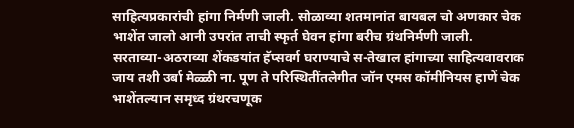साहित्यप्रकारांची हांगा निर्मणी जाली. सोळाव्या शतमानांत बायबल चो अणकार चेक भाशेंत जालो आनी उपरांत ताची स्फृर्त घेवन हांगा बरीच ग्रंथनिर्मणी जाली. सरताव्या-अठराव्या शेंकडयांत हॅप्सवर्ग घराण्याचे स-तेखाल हांगाच्या साहित्यवावराक जाय तशी उर्बा मेळ्ळी ना. पूण ते परिस्थितींतलेगीत जॉन एमस कॉमीनियस हाणें चेक भाशेंतल्यान समृध्द ग्रंथरचणूक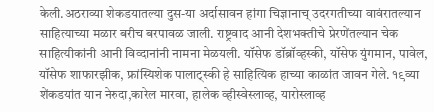केली.अठराव्या शेकडयातल्या दुस-या अर्दासावन हांगा चिज्ञानाच् उदरगतीच्या वावंरातल्यान साहित्याच्या मळार बरीच बरपावळ जाली. राष्ट्रवाद आनी देशभक्तीचे प्रेरणेंतल्यान चेक साहित्यीकांनी आनी विव्दानांनी नामना मेळयली. यॉसेफ डॉब्रॉव्हस्की, यॉसेफ युंगमान, पावेल, यॉसेफ शाफारझीक, फ्रांस्यिशेक पालाट्स्की हे साहित्यिक हाच्या काळांत जावन गेले. १९व्या शेंकडयांत यान नेरुदा,कारेल मारवा, हालेक व्हीस्वेस्लाव्ह, यारोस्लाव्ह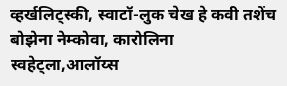व्हर्खलिट्स्की, स्वाटॉ-लुक चेख हे कवी तशेंच बोझेना नेम्कोवा, कारोलिना स्वहेट्ला,आलॉय्स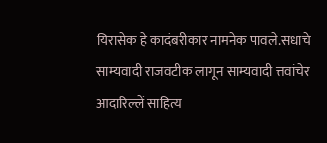यिरासेक हे कादंबरीकार नामनेक पावले.सधाचे साम्यवादी राजवटीक लागून साम्यवादी त्तवांचेर आदारिल्लें साहित्य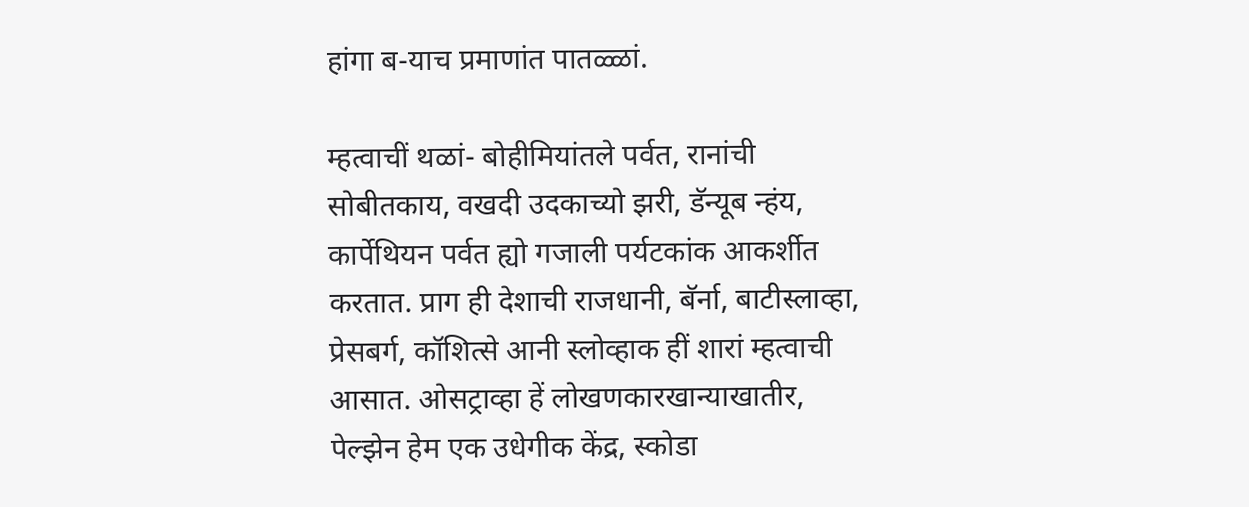हांगा ब-याच प्रमाणांत पातळ्ळां.

म्हत्वाचीं थळां- बोहीमियांतले पर्वत, रानांची सोबीतकाय, वखदी उदकाच्यो झरी, डॅन्यूब न्हंय, कार्पेथियन पर्वत ह्यो गजाली पर्यटकांक आकर्शीत करतात. प्राग ही देशाची राजधानी, बॅर्ना, बाटीस्लाव्हा, प्रेसबर्ग, कॉशित्से आनी स्लोव्हाक हीं शारां म्हत्वाची आसात. ओसट्राव्हा हें लोखणकारखान्याखातीर, पेल्झेन हेम एक उधेगीक केंद्र, स्कोडा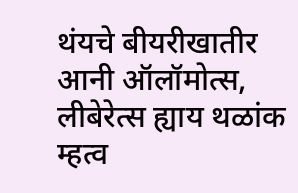थंयचे बीयरीखातीर आनी ऑलॉमोत्स, लीबेरेत्स ह्याय थळांक म्हत्व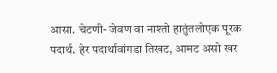आसा. चेटणी- जेवण वा नाश्तो हातुंतलोएक पूरक पदार्थ. हेर पदार्थावांगडा तिखट, आमट असो खर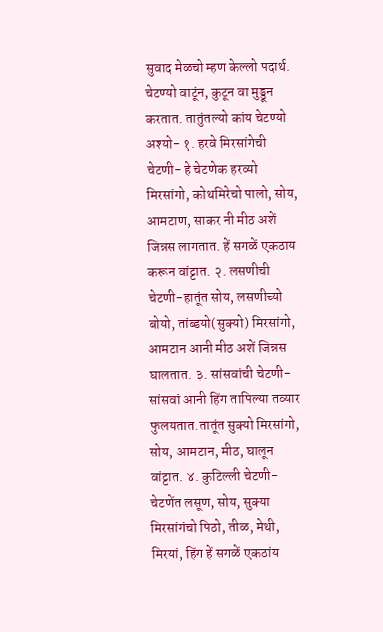सुवाद मेळचो म्हण केल्लो पदार्थ. चेटण्यो वाटूंन, कुटून वा मुड्डून करतात. तातुंतल्यो कांय चेटण्यो अश्यो- १. हरवे मिरसांगेची चेटणी- हे चेटणेक हरव्यो मिरसांगो, कोथमिरेचो पालो, सोय, आमटाण, साकर नी मीठ अशें जिन्नस लागतात. हें सगळें एकठाय करून वांट्टात. २. लसणीची चेटणी-हातूंत सोय, लसणीच्यो बोयो, तांब्डयो(सुक्यो) मिरसांगो, आमटान आनी मीठ अशें जिन्नस घालतात. ३. सांसवांची चेटणी- सांसवां आनी हिंग तापिल्या तव्यार फुलयतात.तातूंत सुक्यो मिरसांगो, सोय, आमटान, मीठ, घालून वांट्टात. ४. कुटिल्ली चेटणी- चेटणेंत लसूण, सोय, सुक्या मिरसांगंचो पिठो, तीळ, मेथी, मिरयां, हिंग हें सगळें एकठांय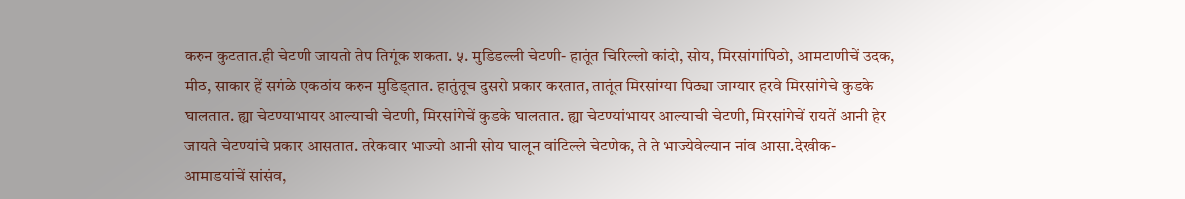करुन कुटतात.ही चेटणी जायतो तेप तिगूंक शकता. ५. मुडिडल्ली चेटणी- हातूंत चिरिल्लो कांदो, सोय, मिरसांगांपिठो, आमटाणीचें उदक, मीठ, साकार हें सगंळे एकठांय करुन मुडिड्तात. हातुंतूच दुसरो प्रकार करतात, तातूंत मिरसांग्या पिठ्या जाग्यार हरवे मिरसांगेचे कुडके घालतात. ह्या चेटण्याभायर आल्याची चेटणी, मिरसांगेचें कुडके घालतात. ह्या चेटण्यांभायर आल्याची चेटणी, मिरसांगेचें रायतें आनी हेर जायते चेटण्यांचे प्रकार आसतात. तरेकवार भाज्यो आनी सोय घालून वांटिल्ले चेटणेक, ते ते भाज्येवेल्यान नांव आसा.देखीक-आमाडयांचें सांसंव,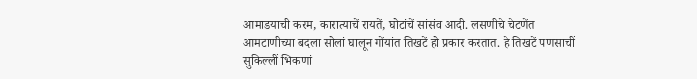आमाडयाची करम, कारात्याचें रायतें, घोटांचें सांसंव आदी. लसणीचे चेटणेंत आमटाणीच्या बदला सोलां घालून गोंयांत तिखटें हो प्रकार करतात. हे तिखटें पणसाचीं सुकिल्लीं भिकणां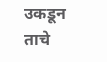उकडून ताचे